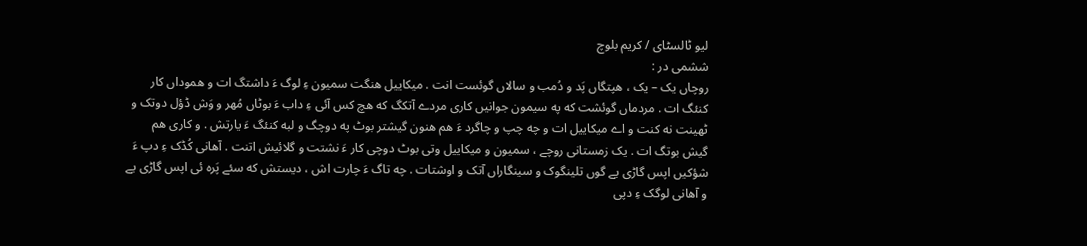لیو ٹالسٹای / کریم بلوچ
ششمی در :
روچاں یک – یک ، هپتگاں پَد و دُمب و سالاں گوئست انت . میکاییل هنگت سمیون ءِ لوگ ءَ داشتگ ات و هموداں کار کنئگ ات . مردماں گوئشت که په سیمون جوانیں کاری مردے آتکگ که هچ کس آئی ءِ داب ءَ بوٹاں مُهر و وَش ڈؤل دوتک و ٹهینت نه کنت و اے میکاییل ات و چه چپ و چاگرد ءَ هم هنون گیشتر بوٹ په دوچگ و لبه کنئگ ءَ یارتش . و کاری هم گیش بوتگ ات . یک زمستانی روچے ، سمیون و میکاییل وتی بوٹ دوچی کار ءَ نشتت و گلائیش اتنت . آهانی کُڈک ءِ دپ ءَ شؤکیں اپس گاڑی یے گوں تلینگوک و سینگاراں آتک و اوشتات . چه تاگ ءَ چارت اش ، دیستش که سئے پَره ئی اپس گاڑی یے و آهانی لوگک ءِ دپی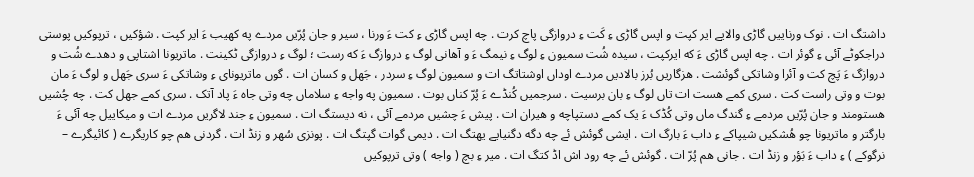داشتگ ات . نوک ورناییں گاڑی والایے ایر کپت و اپس گاڑی ءِ کَت ءِ دروازگی پاچ کرت . چه اپس گاڑی ءِ کت ءَ ورنا ، سیر و جان پُرّیں مردے په کهیب ءَ ایر کپت . شؤکیں ، ترپوکیں پوستی دراجکوٹے آئی ءِ گوئر ات . چه اپس گاڑی ءَ که ایرکپت ، سیده شُت سمیون ءِ لوگ ءِ نیمگ ءَ و آهانی لوگ ءِ دروازگ ءَ که رست ؛ لوگ ءِ دروازگی ٹکینت . ماتریونا اشتاپی و دهدے شُت و دروازگ ءَ پَچ کت و آئرا وشاتکی گوئشت . هزگاریں بُرز بالادیں مردے اوداں اوشتاتگ ات و سمیون لوگ ءِ سردر ، جَهل و کسان ات . گوں ماتریونای ءِ وشاتکی ءَ سری جَهل و لوگ ءَ مان بوت و وتی راست کت . سری کمے هست ات تاں لوگ ءِ بان برسیت . سرجمیں کُنڈے ءَ پُرّ کناں بوت . سمیون په واجه ءِ سلاماں چه وتی جاه ءَ پاد آتک . سری کمے جهل کت . چه چُشیں هستومند و جان پُرّیں مردمے ءِ گندگ ماں وتی کُڈک ءَ یک کمے دستپاچه و هیران ات . پیش ءَ چشیں مردمے آئی ، نه دیستگ ات . سمیون ءِ جند لاگریں مردے ات و میکاییل چه آئی ءَ بارگتر و ماتریونا چو هُشکیں شیپاکے ءِ داب ءَ بارگ ات . ایشی گوئش ئے چه دگه دگنیایے یهتگ ات . دیمی گوات گپتگ ات . پونزی سُهر و زنڈ ات . گردنی هم چو کاریگرے ( کائیگرے – نرگوکے ) ءِ داب ءَ بَؤر و زنڈ ات . جانی هم پُرّ ات . گوئش ئے چه رود اش اڈ کتگ ات . میر ءِ بچ ( واجه ) وتی ترپوکیں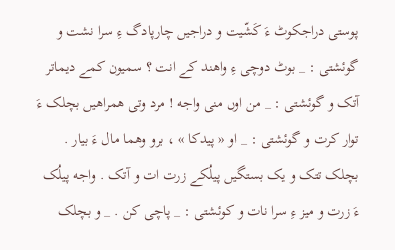پوستی دراجکوٹ ءَ کَشّیت و دراجیں چارپادگ ءِ سرا نشت و گوئشتی : _ بوٹ دوچی ءِ واهند کے انت ؟ سمیون کمے دیماتر آتک و گوئشتی : _ من اوں منی واجه ! مرد وتی همراهیں بچلک ءَ توار کرت و گوئشتی : _ او « پیدکا » ، برو وهما مال ءَ بیار . بچلک تتک و یک بستگیں پیلُکے زرت ات و آتک . واجه پیلُک ءَ زرت و میز ءِ سرا نات و کوئشتی : _ پاچی کن . _ و بچلک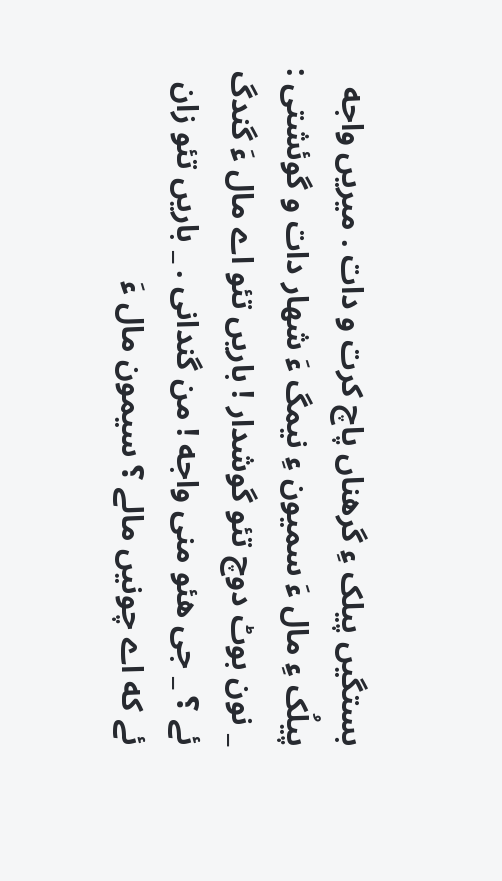بستگیں پیلک ءِ گرهناں پاچ کرت و دات . میریں واجه پیلُک ءِ مال ءَ سمیون ءِ نیمگ ءَ شهار دات و گوئشتی : _ نون بوٹ دوچ تئو گوشدار ! باریں تئو اے مال ءَ گندگ ئے ؟ _ جی هئو منی واجه ! من گندانی . _ باریں تئو زان ئے که اے چونیں مالے ؟ سیمون مال ءَ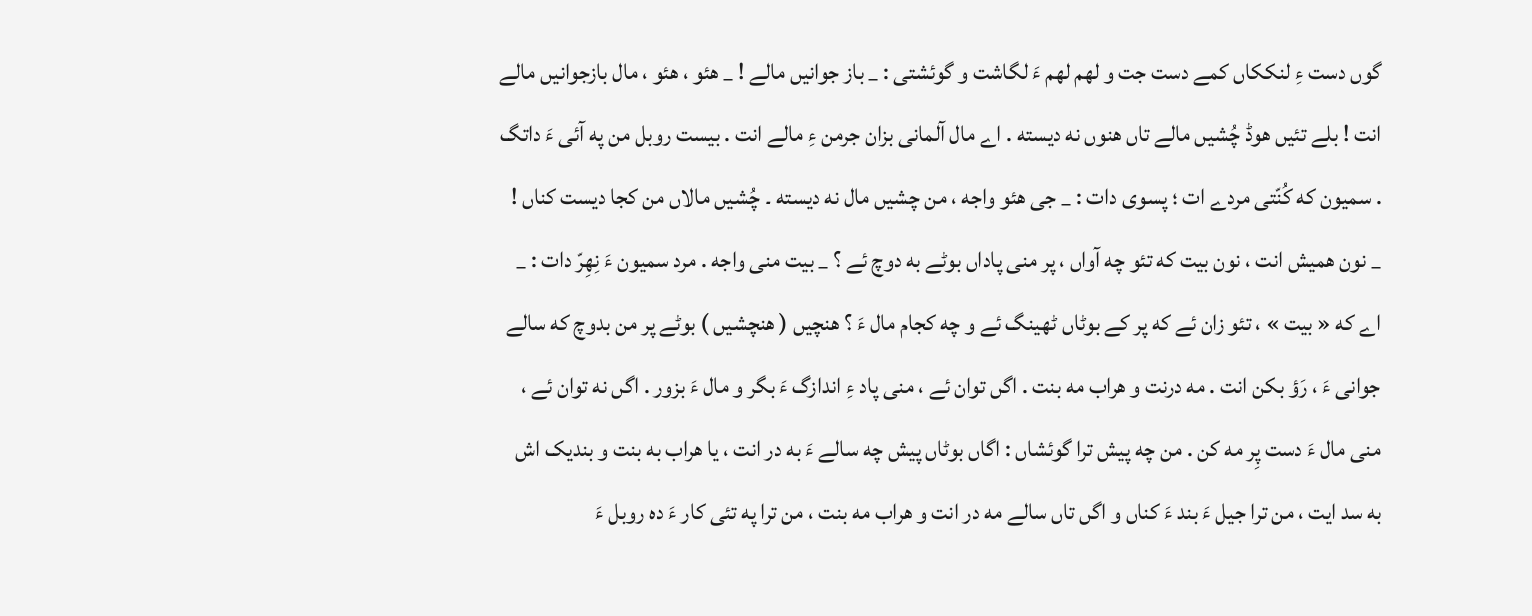گوں دست ءِ لنککاں کمے دست جت و لهم لهم ءَ لگاشت و گوئشتی : _ باز جوانیں مالے ! _ هئو ، هئو ، مال بازجوانیں مالے انت ! بلے تئیں هوڈ چُشیں مالے تاں هنوں نه دیسته . اے مال آلمانی بزان جرمن ءِ مالے انت . بیست روبل من په آئی ءَ داتگ . سمیون که کُنّتی مردے ات ؛ پسوی دات : _ جی هئو واجه ، من چشیں مال نه دیسته ۔ چُشیں مالاں من کجا دیست کناں ! _ نون همیش انت ، نون بیت که تئو چه آواں ، پر منی پاداں بوٹے به دوچ ئے ؟ _ بیت منی واجه . مرد سمیون ءَ نِهِرّ دات : _ اے که « بیت » ، تئو زان ئے که پر کے بوٹاں ٹهینگ ئے و چه کجام مال ءَ ؟ هنچیں ( هنچشیں ) بوٹے پر من بدوچ که سالے جوانی ءَ ، رَؤ بکن انت . مه درنت و هراب مه بنت . اگں توان ئے ، منی پاد ءِ اندازگ ءَ بگر و مال ءَ بزور . اگں نه توان ئے ، منی مال ءَ دست پِر مه کن . من چه پیش ترا گوئشاں : اگاں بوٹاں پیش چه سالے ءَ به در انت ، یا هراب به بنت و بندیک اش به سد ایت ، من ترا جیل ءَ بند ءَ کناں و اگں تاں سالے مه در انت و هراب مه بنت ، من ترا په تئی کار ءَ ده روبل ءَ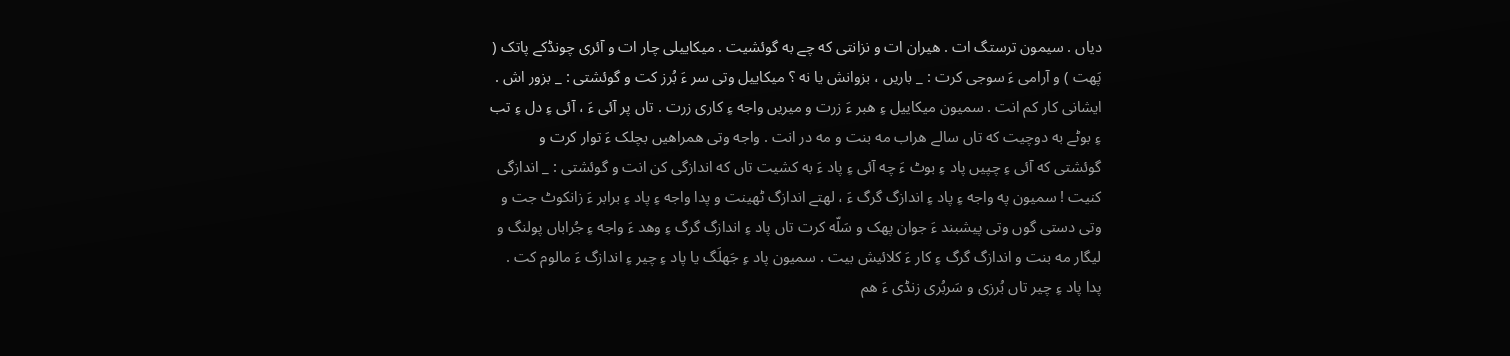دیاں . سیمون ترستگ ات . هیران ات و نزانتی که چے به گوئشیت . میکاییلی چار ات و آئری چونڈکے پاتک ( پَهت ) و آرامی ءَ سوجی کرت : _ باریں ، بزوانش یا نه ؟ میکاییل وتی سر ءَ بُرز کت و گوئشتی : _ بزور اش . ایشانی کار کم انت . سمیون میکاییل ءِ هبر ءَ زرت و میریں واجه ءِ کاری زرت . تاں پر آئی ءَ ، آئی ءِ دل ءِ تب ءِ بوٹے به دوچیت که تاں سالے هراب مه بنت و مه در انت . واجه وتی همراهیں بچلک ءَ توار کرت و گوئشتی که آئی ءِ چپیں پاد ءِ بوٹ ءَ چه آئی ءِ پاد ءَ به کشیت تاں که اندازگی کن انت و گوئشتی : _ اندازگی کنیت ! سمیون په واجه ءِ پاد ءِ اندازگ گرگ ءَ ، لهتے اندازگ ٹهینت و پدا واجه ءِ پاد ءِ برابر ءَ زانکوٹ جت و وتی دستی گوں وتی پیشبند ءَ جوان پهک و سَلّه کرت تاں پاد ءِ اندازگ گرگ ءِ وهد ءَ واجه ءِ جُراباں پولنگ و لیگار مه بنت و اندازگ گرگ ءِ کار ءَ کلائیش بیت . سمیون پاد ءِ جَهلَگ یا پاد ءِ چیر ءِ اندازگ ءَ مالوم کت . پدا پاد ءِ چیر تاں بُرزی و سَربُری زنڈی ءَ هم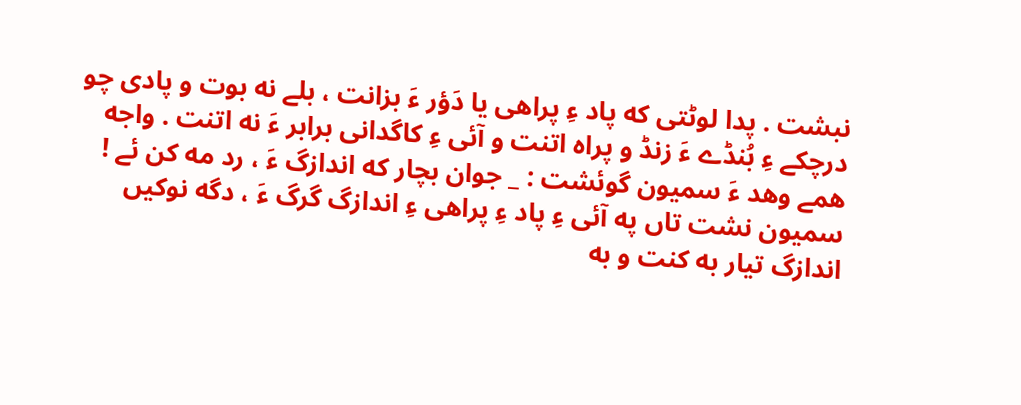نبشت . پدا لوٹتی که پاد ءِ پراهی یا دَؤر ءَ بزانت ، بلے نه بوت و پادی چو درچکے ءِ بُنڈے ءَ زنڈ و پراه اتنت و آئی ءِ کاگدانی برابر ءَ نه اتنت . واجه همے وهد ءَ سمیون گوئشت : _ جوان بچار که اندازگ ءَ ، رد مه کن ئے ! سمیون نشت تاں په آئی ءِ پاد ءِ پراهی ءِ اندازگ گرگ ءَ ، دگه نوکیں اندازگ تیار به کنت و به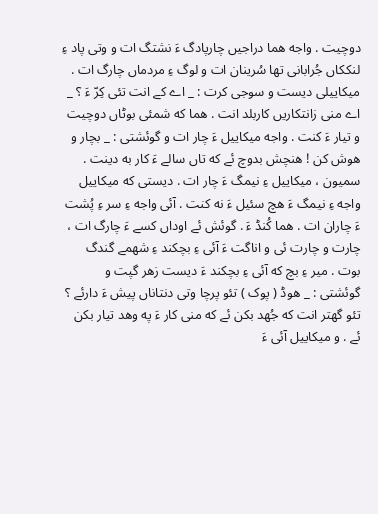دوچیت . واجه هما دراجیں چارپادگ ءَ نشتگ ات و وتی پاد ءِ لنککاں جُرابانی تها سُرینان ات و لوگ ءِ مردماں چارگ ات . میکاییلی دیست و سوجی کرت : _ اے کے انت تئی کِرّ ءَ ؟ _ اے منی زانتکاریں کاربلد انت . هما که شمئی بوٹاں دوچیت و تیار ءَ کنت . واجه میکاییل ءَ چار ات و گوئشتی : _ بچار و هوش کن ! هنچش بدوچ ئے که تاں سالے ءَ کار به دینت . سمیون ، میکاییل ءِ نیمگ ءَ چار ات . دیستی که میکاییل واجه ءِ نیمگ ءَ هچ سئیل ءَ نه کنت . آئی واجه ءِ سر ءِ پُشت ءَ چاران ات . هما کُنڈ ءَ . گوئش ئے اوداں کسے ءَ چارگ ات ، چارت و چارت ئی و اناگت ءَ آئی ءِ بچکند ءِ شهمے گندگ بوت . میر ءِ بچ که آئی ءِ بچکند ءَ دیست زهر گپت و گوئشتی : _ هوڈ ( پوک ) تئو پرچا وتی دنتاناں پیش ءَ دارئے ؟ تئو گهتر انت که جُهد بکن ئے که منی کار ءَ په وهد تیار بکن ئے . و میکاییل آئی ءَ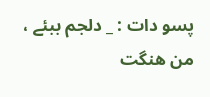پسو دات : _ دلجم ببئے ، من هنگت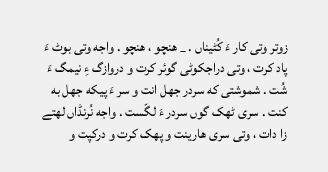زوتر وتی کار ءَ کُٹیناں . _ هنچو ، هنچو . واجه وتی بوٹ ءَ پاد کرت ، وتی دراجکوٹی گوئر کرت و دروازگ ءِ نیمگ ءَ شُت . شموشتی که سردر جهل انت و سر ءَ پیکه جهل به کنت . سری ٹهک گوں سردر ءَ لگّست . واجه نُرنڈاں لهتے زا دات ، وتی سری هارینت و پهک کرت و درکپت و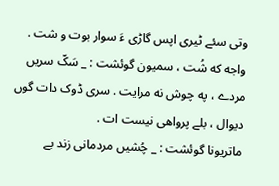وتی سئے ٹیری اپس گاڑی ءَ سوار بوت و شت . واجه که شُت ، سمیون گوئشت : _ سَکّ سریں مردے ، په چوش نه مرایت . سری ڈوک دات گوں دیوال ، بلے پرواهی نیست ات .
ماتریونا گوئشت : _ چُشیں مردمانی زند بے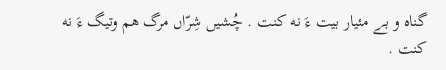گناه و بے مئیار بیت ءَ نه کنت . چُشیں شِرّاں مرگ هم وتیگ ءَ نه کنت .